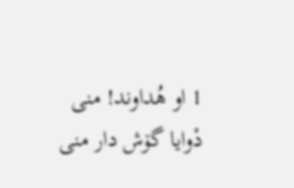1 او هُداوند! منی دْوایا گۆش دار منی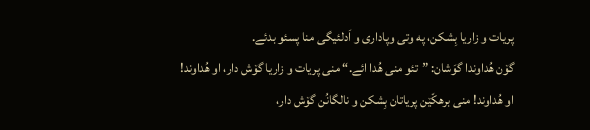پریات و زاریا بِشکن، په وتی وپاداری و اَدلئیگی منا پسئو بدئے.
گۆن هُداوندا گوَشان: ”تئو منی هُدا ائے.“ منی پریات و زاریا گۆش دار، او هُداوند!
او هُداوند! منی برهکّێن پریاتان بِشکن و نالگانُن گۆش دار،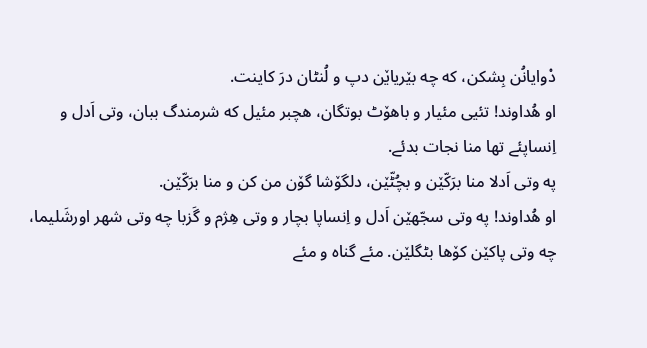دْوایانُن بِشکن، که چه بێریاێن دپ و لُنٹان درَ کاینت.
او هُداوند! تئیی مئیار و باهۆٹ بوتگان، هچبر مئیل که شرمندگ ببان، وتی اَدل و اِنساپئے تها منا نجات بدئے.
په وتی اَدلا منا برَکّێن و بچُٹّێن، دلگۆشا گۆن من کن و منا برَکّێن.
او هُداوند! په وتی سجّهێن اَدل و اِنساپا بچار و وتی هِژم و گَزبا چه وتی شهر اورشَلیما، چه وتی پاکێن کۆها بٹگلێن. مئے گناه و مئے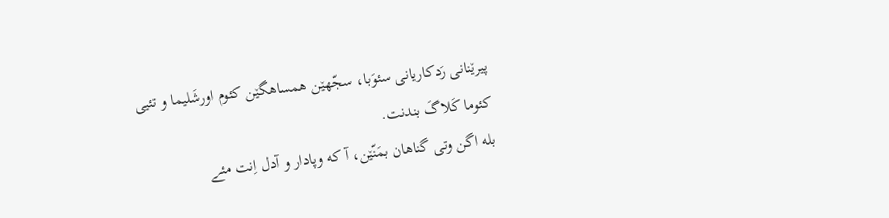پیرێنانی رَدکاریانی سئوَبا، سجّهێن همساهگێن کئوم اورشَلیما و تئیی کئوما کَلاگَ بندنت.
بله اگن وتی گناهان بمَنّێن، آ که وپادار و آدل اِنت مئے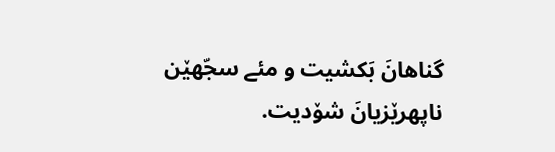گناهانَ بَکشیت و مئے سجّهێن ناپهرێزیانَ شۆدیت.